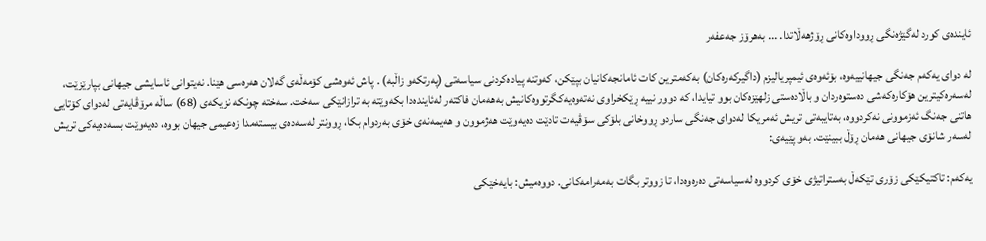ئاینده‌ی كورد له‌گێژه‌نگی ڕووداوه‌كانی ڕۆژهه‌ڵاتدا. ... به‌هرۆز جه‌عفه‌ر

له‌ دوای یه‌كه‌م جه‌نگی جیهانییه‌وه‌، بۆئه‌وه‌ی ئیمپریالیزم (داگیركه‌ره‌كان) به‌كه‌مترین كات ئامانجه‌كانیان بپێكن، كه‌وتنه‌ پیاده‌كردنی سیاسه‌تی (په‌رتكه‌و زاڵبه‌) . پاش ئه‌وه‌شی كۆمه‌ڵه‌ی گه‌لان هه‌ره‌سی هێنا. نه‌یتوانی ئاسایشی جیهانی بپارێزێت، له‌سه‌ره‌كیترین هۆكاره‌كه‌شی ده‌ستوه‌ردان و باڵاده‌ستی زلهێزه‌كان بوو تیایدا، كه‌ دوور نییه‌ ڕێكخراوی نه‌ته‌وه‌یه‌كگرتووه‌كانیش به‌هه‌مان فاكته‌ر له‌ئاینده‌دا بكه‌وێته‌ به‌ ترازانێكی سه‌خت. سه‌خته‌ چونكه‌ نزیكه‌ی (68) ساڵه‌ مرۆڤایه‌تی له‌دوای كۆتایی هاتنی جه‌نگ ئه‌زموونی نه‌كردووه‌، به‌تایبه‌تی تریش ئه‌مریكا له‌دوای جه‌نگی ساردو ڕووخانی بلۆكی سۆڤیه‌ت تادێت ده‌یه‌وێت هه‌ژموون و هه‌یمه‌نه‌ی خۆی به‌ردوام بكا، ڕوونتر له‌سه‌ده‌ی بیسته‌مدا زه‌عیمی جیهان بووه‌، ده‌یه‌وێت بسه‌ده‌یه‌كی تریش له‌سه‌ر شانۆی جیهانی هه‌مان ڕۆڵ ببینێت. به‌و پێیه‌ی:

یه‌كه‌م: تاكتیكێكی زۆری تێكه‌ڵ به‌ستراتیژی خۆی كردووه‌ له‌سیاسه‌تی ده‌ره‌وه‌دا، تا زووتر بگات به‌مه‌رامه‌كانی. دووه‌میش: بایه‌خێكی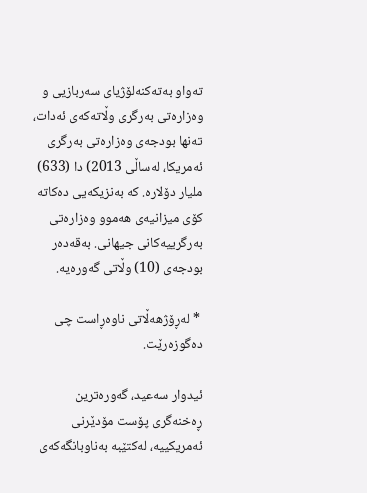ته‌واو به‌ته‌كنه‌لۆژیای سه‌ربازیی و وه‌زاره‌تی به‌رگری وڵاته‌كه‌ی ئه‌دات، ته‌نها بودجه‌ی وه‌زاره‌تی به‌رگری ئه‌مریكا، له‌ساڵی 2013) دا (633) ملیار دۆلاره‌. كه‌ به‌نزیكه‌یی ده‌كاته‌ كۆی میزانیه‌ی هه‌موو وه‌زاره‌تی به‌رگرییه‌كانی جیهانی. به‌قه‌ده‌ر بودجه‌ی (10) وڵاتی گه‌وره‌یه‌.

 * له‌ڕۆژهه‌ڵاتی ناوه‌ڕاست چی ده‌گوزه‌رێت.

ئیدوار سه‌عید، گه‌وره‌ترین ڕه‌خنه‌گری پۆست مۆدێرنی ئه‌مریكییه‌، له‌كتێبه‌ به‌ناوبانگه‌كه‌ی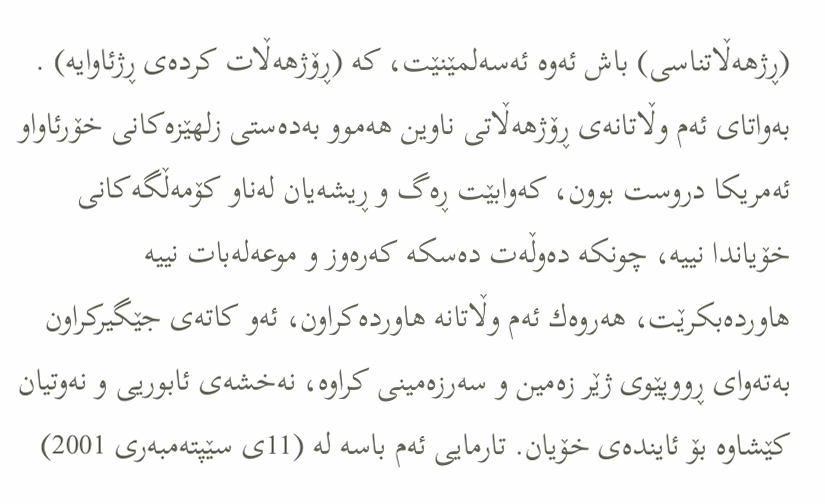(ڕژهه‌ڵاتناسی) باش ئه‌وه‌ ئه‌سه‌لمێنێت، كه‌ (ڕۆژهه‌ڵات كرده‌ی ڕژئاوایه‌) . به‌واتای ئه‌م وڵاتانه‌ی ڕۆژهه‌ڵاتی ناوین هه‌موو به‌ده‌ستی زلهێزه‌كانی خۆرئاواو ئه‌مریكا دروست بوون، كه‌وابێت ڕه‌گ و ڕیشه‌یان له‌ناو كۆمه‌ڵگه‌كانی خۆیاندا نییه‌، چونكه‌ ده‌وڵه‌ت ده‌سكه‌ كه‌ره‌وز و موعه‌له‌بات نییه‌ هاورده‌بكرێت، هه‌روه‌ك ئه‌م وڵاتانه‌ هاورده‌كراون، ئه‌و كاته‌ی جێگیركراون به‌ته‌وای ڕووپێوی ژێر زه‌مین و سه‌رزه‌مینی كراوه‌، نه‌خشه‌ی ئابوریی و نه‌وتیان كێشاوه‌ بۆ ئاینده‌ی خۆیان. تارمایی ئه‌م باسه‌ له‌ (11ی سێپته‌مبه‌ری 2001)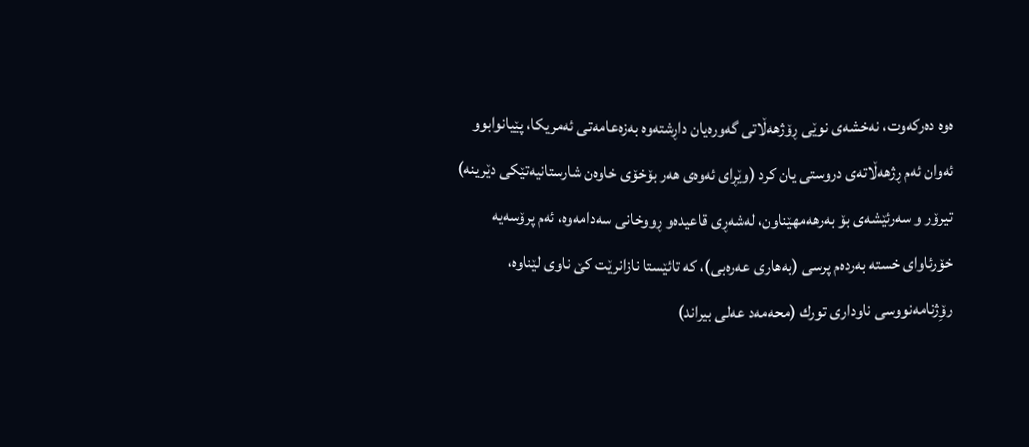ه‌وه‌ ده‌ركه‌وت، نه‌خشه‌ی نوێی ڕۆژهه‌ڵاتی گه‌وره‌یان داڕشته‌وه‌ به‌زه‌عامه‌تی ئه‌مریكا، پێیانوابوو ئه‌وان ئه‌م ڕژهه‌ڵاته‌ی دروستی یان كرد (وێڕای ئه‌وه‌ی هه‌ر بۆخۆی خاوه‌ن شارستانیه‌تێكی دێرینه‌) تیرۆر و سه‌رئێشه‌ی بۆ به‌رهه‌مهێناون، له‌شه‌ڕی قاعیده‌و ڕووخانی سه‌دامه‌وه‌، ئه‌م پرۆسه‌یه‌ خۆرئاوای خسته‌ به‌رده‌م پرسی (به‌هاری عه‌ره‌بی)، كه‌ تائێستا نازانرێت كێ ناوی لێناوه‌، رۆِژنامه‌نووسی ناوداری تورك (محه‌مه‌د عه‌لی بیراند)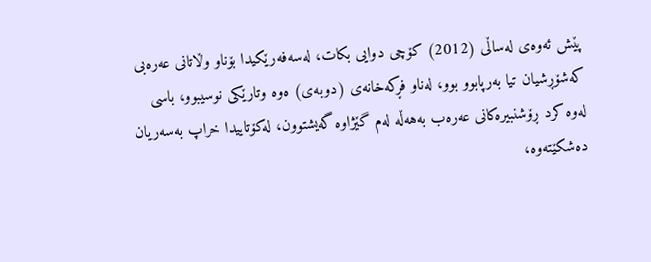پێش ئه‌وه‌ی له‌ساڵی (2012) كۆچی دوایی بكات، له‌سه‌فه‌رێكیدا بۆناو وڵاتانی عه‌ره‌بی كه‌شۆڕشیان تیا به‌رپابوو بوو، له‌ناو فڕكه‌خانه‌ی (دوبه‌ی) ه‌وه‌ وتارێكی نوسیبوو، باسی له‌وه‌ كرد ڕۆشنبیره‌كانی عه‌ره‌ب به‌هه‌ڵه‌ له‌م گێژاوه‌ گه‌یشتوون، له‌كۆتاییدا خراپ به‌سه‌ریان ده‌شكێته‌وه‌،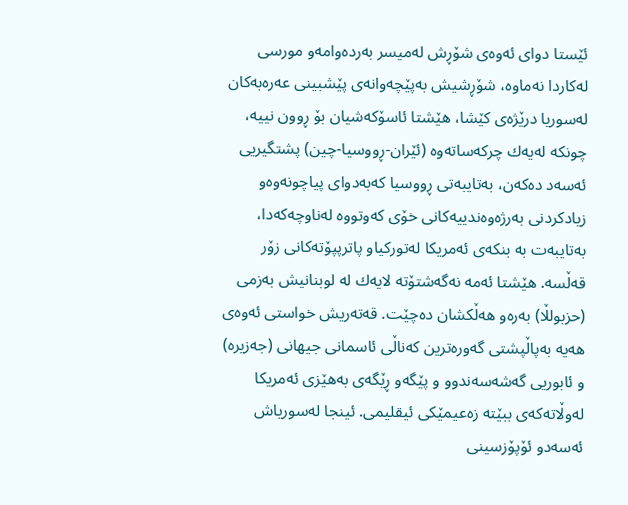ئێستا دوای ئه‌وه‌ی شۆڕش له‌میسر به‌رده‌وامه‌و مورسی له‌كاردا نه‌ماوه‌، شۆڕشیش به‌پێچه‌وانه‌ی پێشبینی عه‌ره‌به‌كان له‌سوریا درێژه‌ی كێشا، هێشتا ئاسۆكه‌شیان بۆ ڕوون نییه‌، چونكه‌ له‌یه‌ك چركه‌ساته‌وه‌ (ئێران-ڕووسیا-چین) پشتگیریی ئه‌سه‌د ده‌كه‌ن، به‌تایبه‌تی ڕووسیا كه‌به‌دوای پیاچونه‌وه‌و زیادكردنی به‌رژه‌وه‌ندییه‌كانی خۆی كه‌وتووه‌ له‌ناوچه‌كه‌دا، به‌تایبه‌ت به‌ بنكه‌ی ئه‌مریكا له‌توركیاو پاترپپۆته‌كانی زۆر قه‌ڵسه‌. هێشتا ئه‌مه‌ نه‌گه‌شتۆته‌ لایه‌ك له‌ لوبنانیش به‌زمی (حزبولڵا) به‌ره‌و هه‌ڵكشان ده‌چێت. قه‌ته‌ریش خواستی ئه‌وه‌ی هه‌یه‌ به‌پاڵپشتی گه‌وره‌ترین كه‌ناڵی ئاسمانی جیهانی (جه‌زیره‌) و ئابوریی گه‌شه‌سه‌ندوو و پێگه‌و ڕێگه‌ی به‌هێزی ئه‌مریكا له‌وڵاته‌كه‌ی ببێته‌ زه‌عیمێكی ئیقلیمی. ئینجا له‌سوریاش ئه‌سه‌دو ئۆپۆزسینی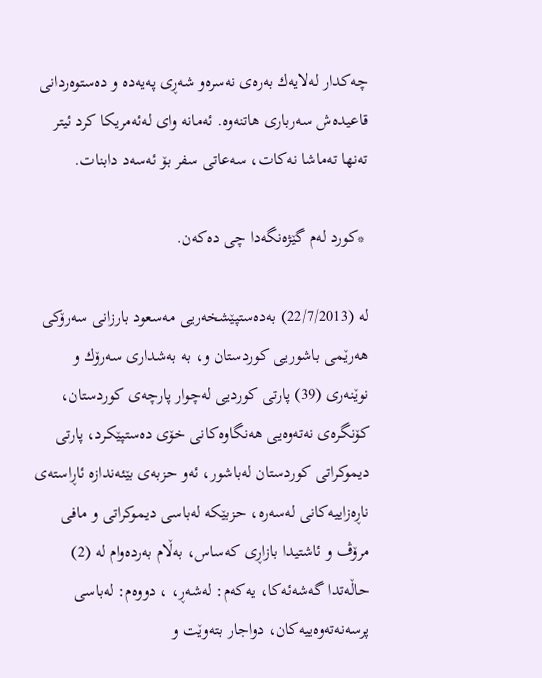چه‌كدار له‌لایه‌ك به‌ره‌ی نه‌سره‌و شه‌ڕی په‌یه‌ده‌ و ده‌ستوه‌ردانی قاعیده‌ش سه‌رباری هاتنه‌وه‌. ئه‌مانه‌ وای له‌ئه‌مریكا كرد ئیتر ته‌نها ته‌ماشا نه‌كات، سه‌عاتی سفر بۆ ئه‌سه‌د دابنات.

 *كورد له‌م گێژه‌نگه‌دا چی ده‌كه‌ن.

له‌ (22/7/2013) به‌ده‌ستپێشخه‌ریی مه‌سعود بارزانی سه‌رۆكی هه‌رێمی باشوریی كوردستان و، به‌ به‌شداری سه‌رۆك و نوێنه‌ری (39) پارتی كوردیی له‌چوار پارچه‌ی كوردستان، كۆنگره‌ی نه‌ته‌وه‌یی هه‌نگاوه‌كانی خۆی ده‌ستپێكرد، پارتی دیموكراتی كوردستان له‌باشور، ئه‌و حزبه‌ی بێئه‌ندازه‌ ئاڕاسته‌ی ناڕه‌زاییه‌كانی له‌سه‌ره‌، حزبێكه‌ له‌باسی دیموكراتی و مافی مرۆڤ و ئاشتیدا بازاڕی كه‌ساس، به‌ڵام به‌رده‌وام له‌ (2) حاڵه‌تدا گه‌شه‌ئه‌كا، یه‌كه‌م: له‌شه‌ڕ، ، دووه‌م: له‌باسی پرسه‌نه‌ته‌وه‌ییه‌كان، دواجار بته‌وێت و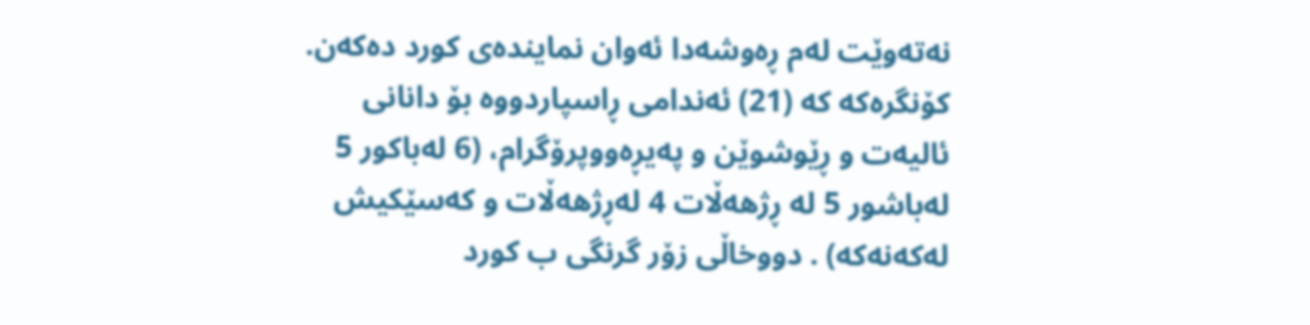نه‌ته‌وێت له‌م ڕه‌وشه‌دا ئه‌وان نماینده‌ی كورد ده‌كه‌ن. كۆنگره‌كه‌ كه‌ (21) ئه‌ندامی ڕاسپاردووه‌ بۆ دانانی ئالیه‌ت و ڕێوشوێن و په‌یڕه‌ووپرۆگرام، (6 له‌باكور 5 له‌باشور 5 له‌ ڕژهه‌ڵات 4 له‌ڕژهه‌ڵات و كه‌سێكیش له‌كه‌نه‌كه‌) . دووخاڵی زۆر گرنگی ب كورد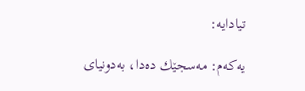تیادایه‌:

یه‌كه‌م: مه‌سجێك ده‌دا، به‌دونیای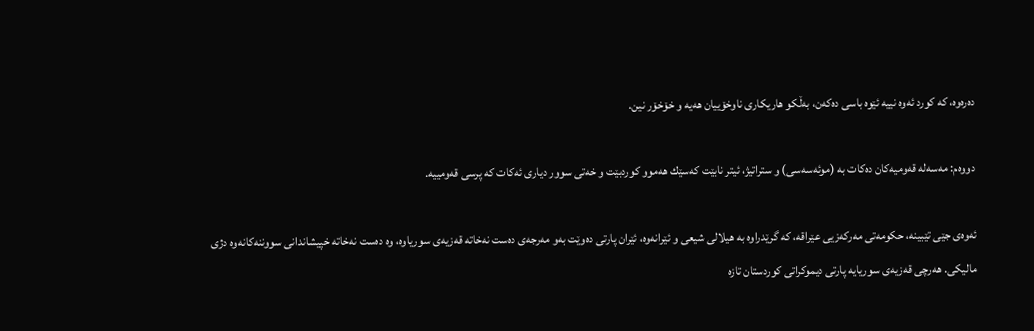ده‌ره‌وه‌، كه‌ كورد ئه‌وه‌ نییه‌ ئێوه‌ باسی ده‌كه‌ن، به‌ڵكو هاریكاری ناوخۆییان هه‌یه‌ و خۆخۆر نین.

دووه‌م: مه‌سه‌له‌ قه‌ومیه‌كان ده‌كات به‌ (موئه‌سه‌سی) و ستراتیژ، ئیتر نابێت كه‌سێك هه‌موو كوردبێت و خه‌تی سوور دیاری ئه‌كات كه‌ پرسی قه‌ومییه‌.

ئه‌وه‌ی جێی تێبینه‌، حكومه‌تی مه‌ركه‌زیی عێراقه‌، كه‌ گرێدراوه‌ به‌ هیلالی شیعی و ئێرانه‌وه‌، ئێران پارتی ده‌وێت به‌و مه‌رجه‌ی ده‌ست نه‌خاته‌ قه‌زیه‌ی سوریاوه‌، وه‌ ده‌ست نه‌خاته‌ خپیشاندانی سووننه‌كانه‌وه‌ دژی مالیكی. هه‌رچی قه‌زیه‌ی سوریایه‌ پارتی دیموكراتی كوردستان تازه‌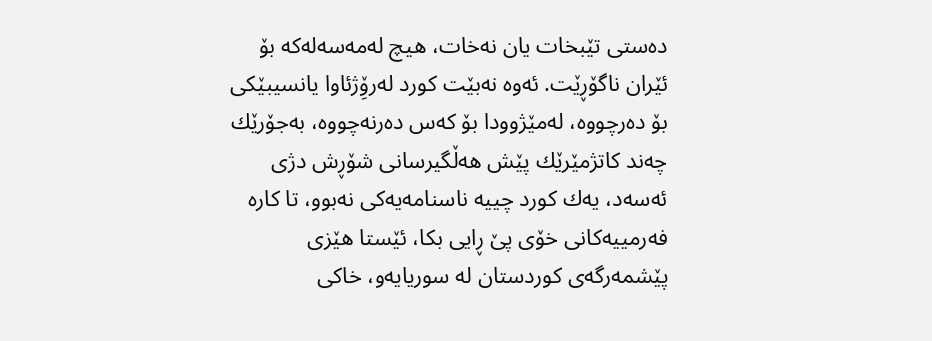ده‌ستی تێبخات یان نه‌خات، هیچ له‌مه‌سه‌له‌كه‌ بۆ ئێران ناگۆڕێت. ئه‌وه‌ نه‌بێت كورد له‌رۆِژئاوا یانسیبێكی بۆ ده‌رچووه‌، له‌مێژوودا بۆ كه‌س ده‌رنه‌چووه‌، به‌جۆرێك چه‌ند كاتژمێرێك پێش هه‌ڵگیرسانی شۆڕش دژی ئه‌سه‌د، یه‌ك كورد چییه‌ ناسنامه‌یه‌كی نه‌بوو، تا كاره‌ فه‌رمییه‌كانی خۆی پێ ڕایی بكا، ئێستا هێزی پێشمه‌رگه‌ی كوردستان له‌ سوریایه‌و، خاكی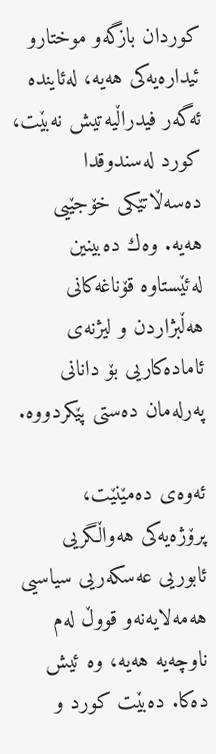كوردان بازگه‌و موختارو ئیداره‌یه‌كی هه‌یه‌، له‌ئاینده‌ ئه‌گه‌ر فیدراڵیه‌تیش نه‌بێت، كورد له‌سندوقدا ده‌سه‌ڵاتێكی خۆجێیی هه‌یه‌. وه‌ك ده‌بینین له‌ئێستاوه‌ قۆناغه‌كانی هه‌ڵبژاردن و لیژنه‌ی ئاماده‌كاریی بۆ دانانی په‌رله‌مان ده‌ستی پێكردووه‌.

ئه‌وه‌ی ده‌مێنێت، پرۆژه‌یه‌كی هه‌واڵگریی ئابوریی عه‌سكه‌ریی سیاسیی هه‌مه‌لایه‌نه‌و قووڵ له‌م ناوچه‌یه‌ هه‌یه‌، وه‌ ئیش ده‌كا. ده‌بێت كورد و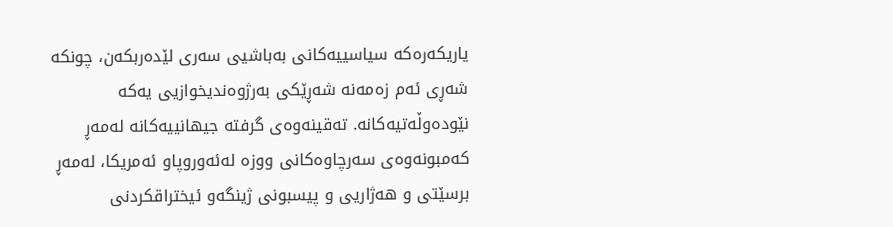یاریكه‌ره‌كه‌ سیاسییه‌كانی به‌باشیی سه‌ری لێده‌ربكه‌ن، چونكه‌ شه‌ڕی ئه‌م زه‌مه‌نه‌ شه‌ڕێكی به‌رژوه‌ندیخوازیی یه‌كه‌ نێوده‌وڵه‌تیه‌كانه‌. ته‌قینه‌وه‌ی گرفته‌ جیهانییه‌كانه‌ له‌مه‌ڕ كه‌مبونه‌وه‌ی سه‌رچاوه‌كانی ووزه‌ له‌ئه‌وروپاو ئه‌مریكا، له‌مه‌ڕ برسێتی و هه‌ژاریی و پیسبونی ژینگه‌و ئیختراقكردنی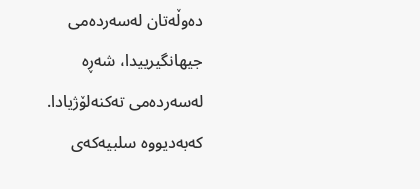ده‌وڵه‌تان له‌سه‌رده‌می جیهانگیرییدا، شه‌ڕه‌ له‌سه‌رده‌می ته‌كنه‌لۆژیادا. كه‌به‌دیووه‌ سلبیه‌كه‌ی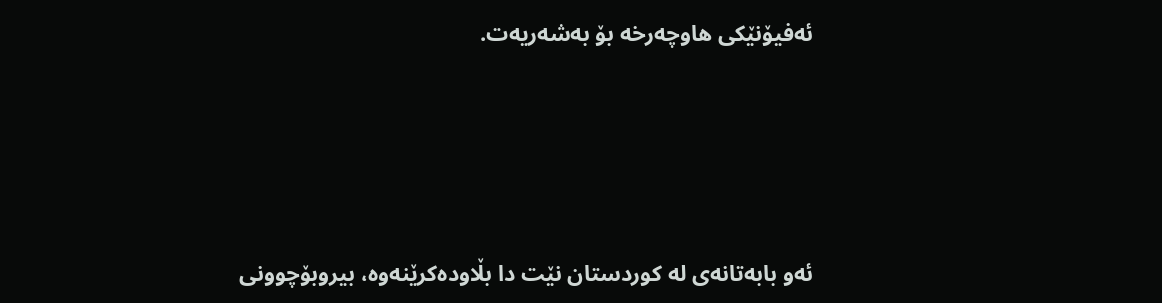ئه‌فیۆنێكی هاوچه‌رخه‌ بۆ به‌شه‌ریه‌ت.






ئه‌و بابه‌تانه‌ی له‌ کوردستان نێت دا بڵاوده‌کرێنه‌وه‌، بیروبۆچوونی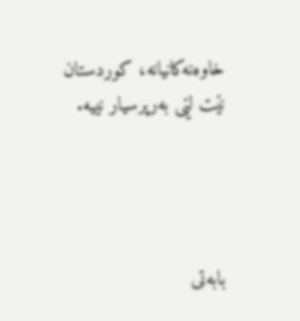خاوه‌نه‌کانیانه‌، کوردستان نێت لێی به‌رپرسیار نییه‌.




بابەتی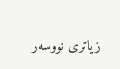زیاتری نووسەر